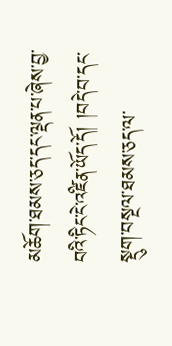མཆོག་ཐམས་ཅད་དང་ལྡན་པ་ཞེས་བྱ་བའི་ཏིང་ངེ་འཛིན་ཡོད་དོ། །བདེ་བ་དང་སྡུག་བསྔལ་ཐམས་ཅད་ལ་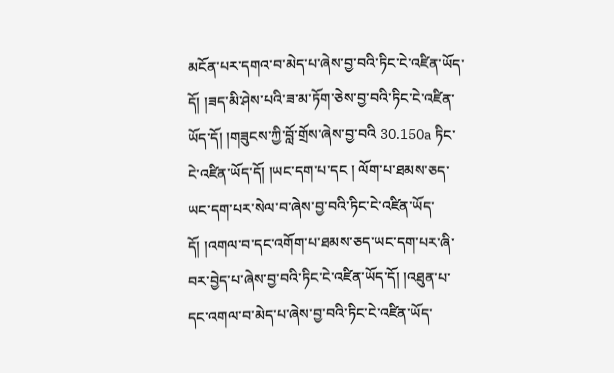མངོན་པར་དགའ་བ་མེད་པ་ཞེས་བྱ་བའི་ཏིང་ངེ་འཛིན་ཡོད་དོ། །ཟད་མི་ཤེས་པའི་ཟ་མ་ཏོག་ཅེས་བྱ་བའི་ཏིང་ངེ་འཛིན་ཡོད་དོ། །གཟུངས་ཀྱི་བློ་གྲོས་ཞེས་བྱ་བའི 30.150a ཏིང་ངེ་འཛིན་ཡོད་དོ། །ཡང་དག་པ་དང ། ལོག་པ་ཐམས་ཅད་ཡང་དག་པར་སེལ་བ་ཞེས་བྱ་བའི་ཏིང་ངེ་འཛིན་ཡོད་དོ། །འགལ་བ་དང་འགོག་པ་ཐམས་ཅད་ཡང་དག་པར་ཞི་བར་བྱེད་པ་ཞེས་བྱ་བའི་ཏིང་ངེ་འཛིན་ཡོད་དོ། །འཐུན་པ་དང་འགལ་བ་མེད་པ་ཞེས་བྱ་བའི་ཏིང་ངེ་འཛིན་ཡོད་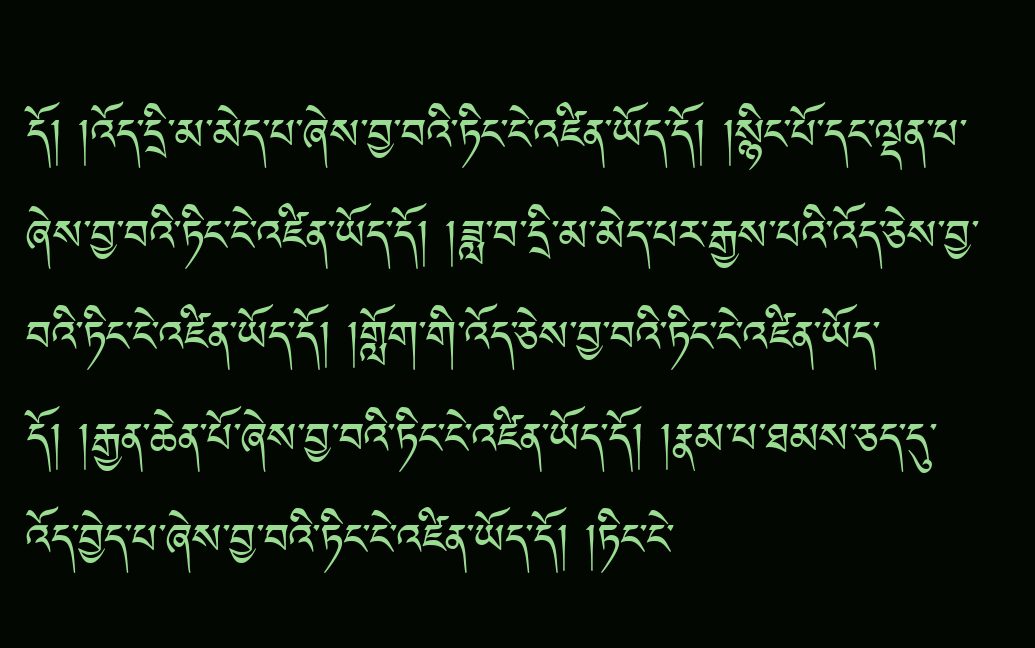དོ། །འོད་དྲི་མ་མེད་པ་ཞེས་བྱ་བའི་ཏིང་ངེ་འཛིན་ཡོད་དོ། །སྙིང་པོ་དང་ལྡན་པ་ཞེས་བྱ་བའི་ཏིང་ངེ་འཛིན་ཡོད་དོ། །ཟླ་བ་དྲི་མ་མེད་པར་རྒྱས་པའི་འོད་ཅེས་བྱ་བའི་ཏིང་ངེ་འཛིན་ཡོད་དོ། །གློག་གི་འོད་ཅེས་བྱ་བའི་ཏིང་ངེ་འཛིན་ཡོད་དོ། །རྒྱན་ཆེན་པོ་ཞེས་བྱ་བའི་ཏིང་ངེ་འཛིན་ཡོད་དོ། །རྣམ་པ་ཐམས་ཅད་དུ་འོད་བྱེད་པ་ཞེས་བྱ་བའི་ཏིང་ངེ་འཛིན་ཡོད་དོ། །ཏིང་ངེ་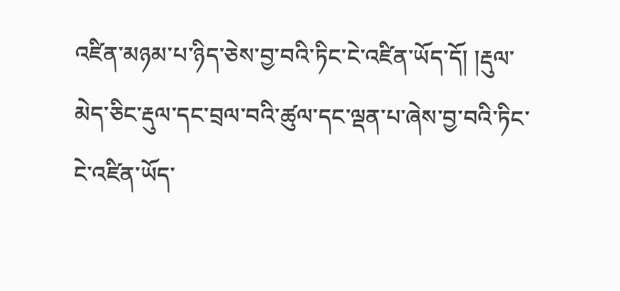འཛིན་མཉམ་པ་ཉིད་ཅེས་བྱ་བའི་ཏིང་ངེ་འཛིན་ཡོད་དོ། །རྡུལ་མེད་ཅིང་རྡུལ་དང་བྲལ་བའི་ཚུལ་དང་ལྡན་པ་ཞེས་བྱ་བའི་ཏིང་ངེ་འཛིན་ཡོད་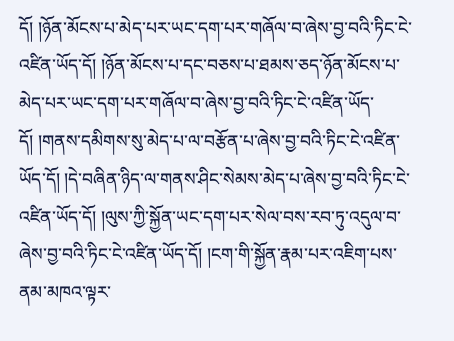དོ། །ཉོན་མོངས་པ་མེད་པར་ཡང་དག་པར་གཞོལ་བ་ཞེས་བྱ་བའི་ཏིང་ངེ་འཛིན་ཡོད་དོ། །ཉོན་མོངས་པ་དང་བཅས་པ་ཐམས་ཅད་ཉོན་མོངས་པ་མེད་པར་ཡང་དག་པར་གཞོལ་བ་ཞེས་བྱ་བའི་ཏིང་ངེ་འཛིན་ཡོད་དོ། །གནས་དམིགས་སུ་མེད་པ་ལ་བརྩོན་པ་ཞེས་བྱ་བའི་ཏིང་ངེ་འཛིན་ཡོད་དོ། །དེ་བཞིན་ཉིད་ལ་གནས་ཤིང་སེམས་མེད་པ་ཞེས་བྱ་བའི་ཏིང་ངེ་འཛིན་ཡོད་དོ། །ལུས་ཀྱི་སྐྱོན་ཡང་དག་པར་སེལ་བས་རབ་ཏུ་འདུལ་བ་ཞེས་བྱ་བའི་ཏིང་ངེ་འཛིན་ཡོད་དོ། །ངག་གི་སྐྱོན་རྣམ་པར་འཇིག་པས་ནམ་མཁའ་ལྟར་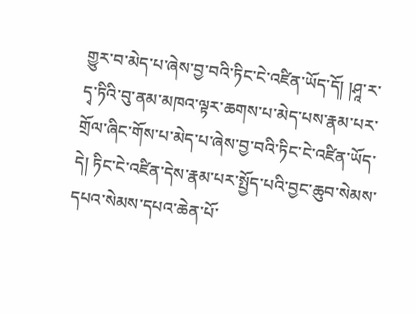གྱུར་བ་མེད་པ་ཞེས་བྱ་བའི་ཏིང་ངེ་འཛིན་ཡོད་དོ། །ཤཱ་ར་དྭ་ཏིའི་བུ་ནམ་མཁའ་ལྟར་ཆགས་པ་མེད་པས་རྣམ་པར་གྲོལ་ཞིང་གོས་པ་མེད་པ་ཞེས་བྱ་བའི་ཏིང་ངེ་འཛིན་ཡོད་དེ། ཏིང་ངེ་འཛིན་དེས་རྣམ་པར་སྤྱོད་པའི་བྱང་ཆུབ་སེམས་དཔའ་སེམས་དཔའ་ཆེན་པོ་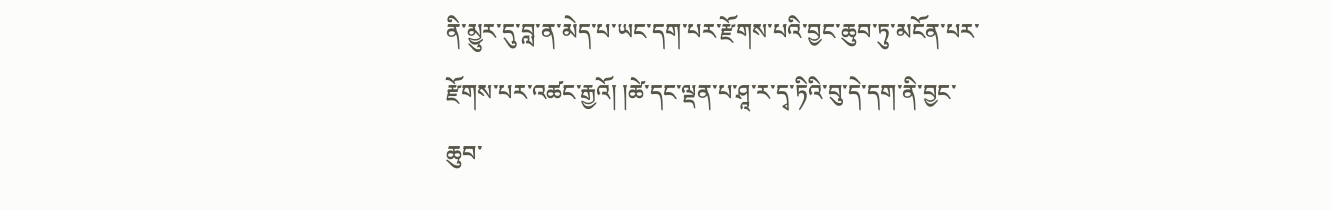ནི་མྱུར་དུ་བླ་ན་མེད་པ་ཡང་དག་པར་རྫོགས་པའི་བྱང་ཆུབ་ཏུ་མངོན་པར་རྫོགས་པར་འཚང་རྒྱའོ། །ཚེ་དང་ལྡན་པ་ཤཱ་ར་དྭ་ཏིའི་བུ་དེ་དག་ནི་བྱང་ཆུབ་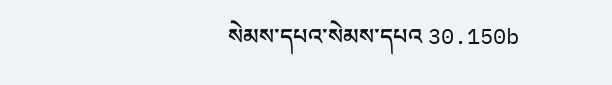སེམས་དཔའ་སེམས་དཔའ 30.150b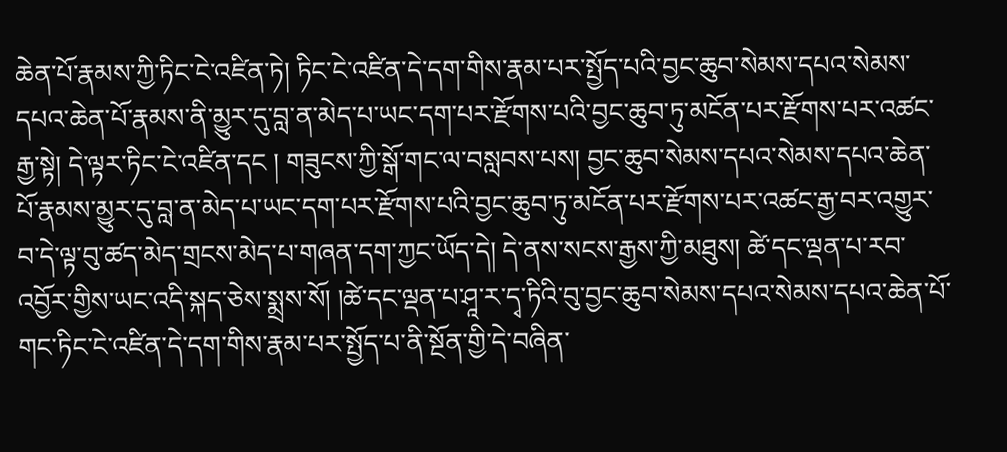ཆེན་པོ་རྣམས་ཀྱི་ཏིང་ངེ་འཛིན་ཏེ། ཏིང་ངེ་འཛིན་དེ་དག་གིས་རྣམ་པར་སྤྱོད་པའི་བྱང་ཆུབ་སེམས་དཔའ་སེམས་དཔའ་ཆེན་པོ་རྣམས་ནི་མྱུར་དུ་བླ་ན་མེད་པ་ཡང་དག་པར་རྫོགས་པའི་བྱང་ཆུབ་ཏུ་མངོན་པར་རྫོགས་པར་འཚང་རྒྱ་སྟེ། དེ་ལྟར་ཏིང་ངེ་འཛིན་དང ། གཟུངས་ཀྱི་སྒོ་གང་ལ་བསླབས་པས། བྱང་ཆུབ་སེམས་དཔའ་སེམས་དཔའ་ཆེན་པོ་རྣམས་མྱུར་དུ་བླ་ན་མེད་པ་ཡང་དག་པར་རྫོགས་པའི་བྱང་ཆུབ་ཏུ་མངོན་པར་རྫོགས་པར་འཚང་རྒྱ་བར་འགྱུར་བ་དེ་ལྟ་བུ་ཚད་མེད་གྲངས་མེད་པ་གཞན་དག་ཀྱང་ཡོད་དེ། དེ་ནས་སངས་རྒྱས་ཀྱི་མཐུས། ཚེ་དང་ལྡན་པ་རབ་འབྱོར་གྱིས་ཡང་འདི་སྐད་ཅེས་སྨྲས་སོ། །ཚེ་དང་ལྡན་པ་ཤཱ་ར་དྭ་ཏིའི་བུ་བྱང་ཆུབ་སེམས་དཔའ་སེམས་དཔའ་ཆེན་པོ་གང་ཏིང་ངེ་འཛིན་དེ་དག་གིས་རྣམ་པར་སྤྱོད་པ་ནི་སྔོན་གྱི་དེ་བཞིན་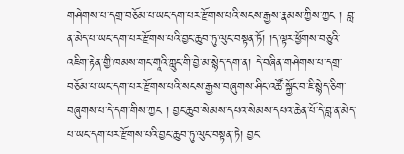གཤེགས་པ་དགྲ་བཅོམ་པ་ཡང་དག་པར་རྫོགས་པའི་སངས་རྒྱས་རྣམས་ཀྱིས་ཀྱང ། བླ་ན་མེད་པ་ཡང་དག་པར་རྫོགས་པའི་བྱང་ཆུབ་ཏུ་ལུང་བསྟན་ཏོ། །ད་ལྟར་ཕྱོགས་བཅུའི་འཇིག་རྟེན་གྱི་ཁམས་གང་གཱའི་ཀླུང་གི་བྱེ་མ་སྙེད་དག་ན། དེ་བཞིན་གཤེགས་པ་དགྲ་བཅོམ་པ་ཡང་དག་པར་རྫོགས་པའི་སངས་རྒྱས་བཞུགས་ཤིང་འཚོ་སྐྱོང་བ་ཇི་སྙེད་ཅིག་བཞུགས་པ་དེ་དག་གིས་ཀྱང ། བྱང་ཆུབ་སེམས་དཔའ་སེམས་དཔའ་ཆེན་པོ་དེ་བླ་ན་མེད་པ་ཡང་དག་པར་རྫོགས་པའི་བྱང་ཆུབ་ཏུ་ལུང་བསྟན་ཏེ། བྱང་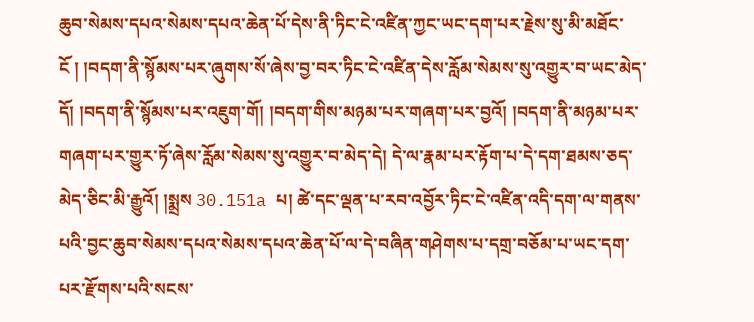ཆུབ་སེམས་དཔའ་སེམས་དཔའ་ཆེན་པོ་དེས་ནི་ཏིང་ངེ་འཛིན་ཀྱང་ཡང་དག་པར་རྗེས་སུ་མི་མཐོང་ངོ ། །བདག་ནི་སྙོམས་པར་ཞུགས་སོ་ཞེས་བྱ་བར་ཏིང་ངེ་འཛིན་དེས་རློམ་སེམས་སུ་འགྱུར་བ་ཡང་མེད་དོ། །བདག་ནི་སྙོམས་པར་འཇུག་གོ། །བདག་གིས་མཉམ་པར་གཞག་པར་བྱའོ། །བདག་ནི་མཉམ་པར་གཞག་པར་གྱུར་ཏོ་ཞེས་རློམ་སེམས་སུ་འགྱུར་བ་མེད་དེ། དེ་ལ་རྣམ་པར་རྟོག་པ་དེ་དག་ཐམས་ཅད་མེད་ཅིང་མི་རྒྱུའོ། །སྨྲས 30.151a པ། ཚེ་དང་ལྡན་པ་རབ་འབྱོར་ཏིང་ངེ་འཛིན་འདི་དག་ལ་གནས་པའི་བྱང་ཆུབ་སེམས་དཔའ་སེམས་དཔའ་ཆེན་པོ་ལ་དེ་བཞིན་གཤེགས་པ་དགྲ་བཅོམ་པ་ཡང་དག་པར་རྫོགས་པའི་སངས་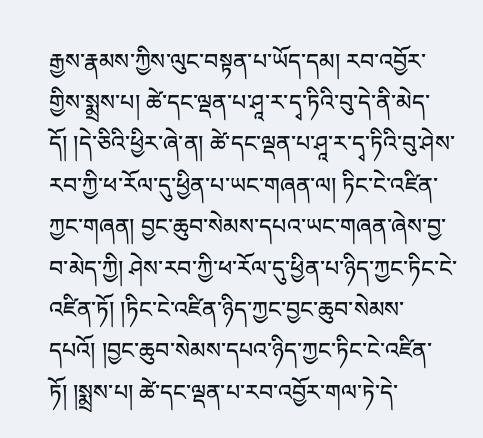རྒྱས་རྣམས་ཀྱིས་ལུང་བསྟན་པ་ཡོད་དམ། རབ་འབྱོར་གྱིས་སྨྲས་པ། ཚེ་དང་ལྡན་པ་ཤཱ་ར་དྭ་ཏིའི་བུ་དེ་ནི་མེད་དོ། །དེ་ཅིའི་ཕྱིར་ཞེ་ན། ཚེ་དང་ལྡན་པ་ཤཱ་ར་དྭ་ཏིའི་བུ་ཤེས་རབ་ཀྱི་ཕ་རོལ་དུ་ཕྱིན་པ་ཡང་གཞན་ལ། ཏིང་ངེ་འཛིན་ཀྱང་གཞན། བྱང་ཆུབ་སེམས་དཔའ་ཡང་གཞན་ཞེས་བྱ་བ་མེད་ཀྱི། ཤེས་རབ་ཀྱི་ཕ་རོལ་དུ་ཕྱིན་པ་ཉིད་ཀྱང་ཏིང་ངེ་འཛིན་ཏོ། །ཏིང་ངེ་འཛིན་ཉིད་ཀྱང་བྱང་ཆུབ་སེམས་དཔའོ། །བྱང་ཆུབ་སེམས་དཔའ་ཉིད་ཀྱང་ཏིང་ངེ་འཛིན་ཏོ། །སྨྲས་པ། ཚེ་དང་ལྡན་པ་རབ་འབྱོར་གལ་ཏེ་དེ་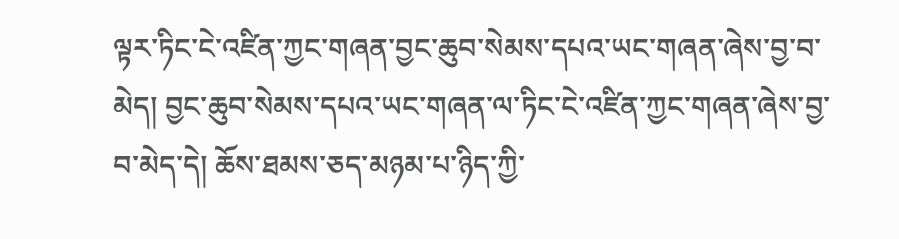ལྟར་ཏིང་ངེ་འཛིན་ཀྱང་གཞན་བྱང་ཆུབ་སེམས་དཔའ་ཡང་གཞན་ཞེས་བྱ་བ་མེད། བྱང་ཆུབ་སེམས་དཔའ་ཡང་གཞན་ལ་ཏིང་ངེ་འཛིན་ཀྱང་གཞན་ཞེས་བྱ་བ་མེད་དེ། ཆོས་ཐམས་ཅད་མཉམ་པ་ཉིད་ཀྱི་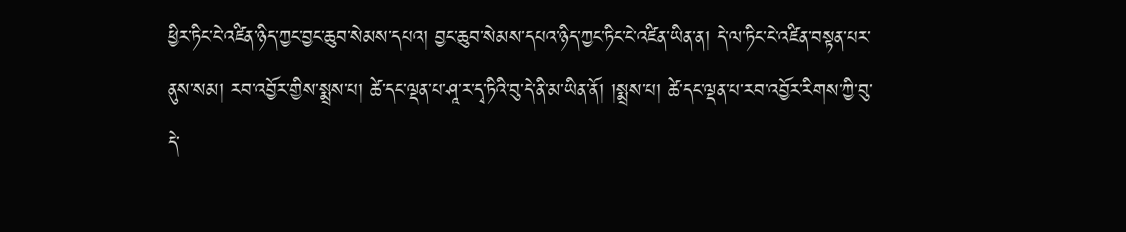ཕྱིར་ཏིང་ངེ་འཛིན་ཉིད་ཀྱང་བྱང་ཆུབ་སེམས་དཔའ། བྱང་ཆུབ་སེམས་དཔའ་ཉིད་ཀྱང་ཏིང་ངེ་འཛིན་ཡིན་ན། དེ་ལ་ཏིང་ངེ་འཛིན་བསྟན་པར་ནུས་སམ། རབ་འབྱོར་གྱིས་སྨྲས་པ། ཚེ་དང་ལྡན་པ་ཤཱ་ར་དྭ་ཏིའི་བུ་དེ་ནི་མ་ཡིན་ནོ། །སྨྲས་པ། ཚེ་དང་ལྡན་པ་རབ་འབྱོར་རིགས་ཀྱི་བུ་དེ་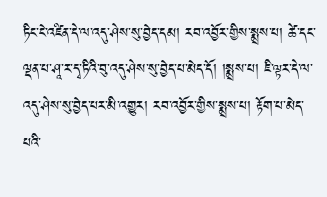ཏིང་ངེ་འཛིན་དེ་ལ་འདུ་ཤེས་སུ་བྱེད་དམ། རབ་འབྱོར་གྱིས་སྨྲས་པ། ཚེ་དང་ལྡན་པ་ཤཱ་ར་དྭ་ཏིའི་བུ་འདུ་ཤེས་སུ་བྱེད་པ་མེད་དོ། །སྨྲས་པ། ཇི་ལྟར་དེ་ལ་འདུ་ཤེས་སུ་བྱེད་པར་མི་འགྱུར། རབ་འབྱོར་གྱིས་སྨྲས་པ། རྟོག་པ་མེད་པའི་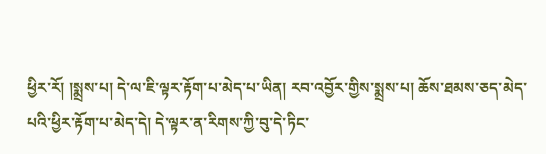ཕྱིར་རོ། །སྨྲས་པ། དེ་ལ་ཇི་ལྟར་རྟོག་པ་མེད་པ་ཡིན། རབ་འབྱོར་གྱིས་སྨྲས་པ། ཆོས་ཐམས་ཅད་མེད་པའི་ཕྱིར་རྟོག་པ་མེད་དེ། དེ་ལྟར་ན་རིགས་ཀྱི་བུ་དེ་ཏིང་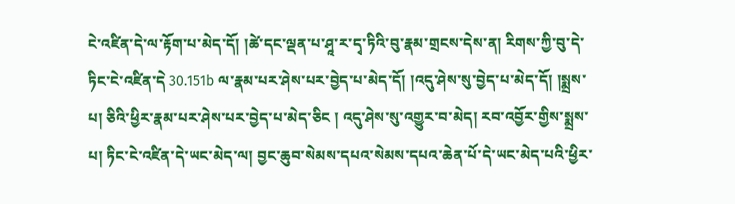ངེ་འཛིན་དེ་ལ་རྟོག་པ་མེད་དོ། །ཚེ་དང་ལྡན་པ་ཤཱ་ར་དྭ་ཏིའི་བུ་རྣམ་གྲངས་དེས་ན། རིགས་ཀྱི་བུ་དེ་ཏིང་ངེ་འཛིན་དེ 30.151b ལ་རྣམ་པར་ཤེས་པར་བྱེད་པ་མེད་དོ། །འདུ་ཤེས་སུ་བྱེད་པ་མེད་དོ། །སྨྲས་པ། ཅིའི་ཕྱིར་རྣམ་པར་ཤེས་པར་བྱེད་པ་མེད་ཅིང ། འདུ་ཤེས་སུ་འགྱུར་བ་མེད། རབ་འབྱོར་གྱིས་སྨྲས་པ། ཏིང་ངེ་འཛིན་དེ་ཡང་མེད་ལ། བྱང་ཆུབ་སེམས་དཔའ་སེམས་དཔའ་ཆེན་པོ་དེ་ཡང་མེད་པའི་ཕྱིར་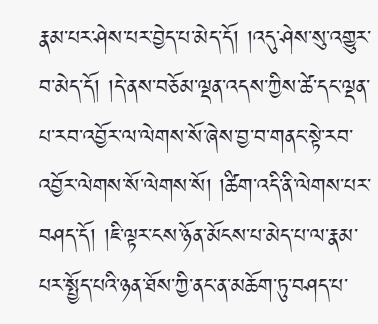རྣམ་པར་ཤེས་པར་བྱེད་པ་མེད་དོ། །འདུ་ཤེས་སུ་འགྱུར་བ་མེད་དོ། །དེ་ནས་བཅོམ་ལྡན་འདས་ཀྱིས་ཚེ་དང་ལྡན་པ་རབ་འབྱོར་ལ་ལེགས་སོ་ཞེས་བྱ་བ་གནང་སྟེ་རབ་འབྱོར་ལེགས་སོ་ལེགས་སོ། །ཚིག་འདི་ནི་ལེགས་པར་བཤད་དོ། །ཇི་ལྟར་ངས་ཉོན་མོངས་པ་མེད་པ་ལ་རྣམ་པར་སྤྱོད་པའི་ཉན་ཐོས་ཀྱི་ནང་ན་མཆོག་ཏུ་བཤད་པ་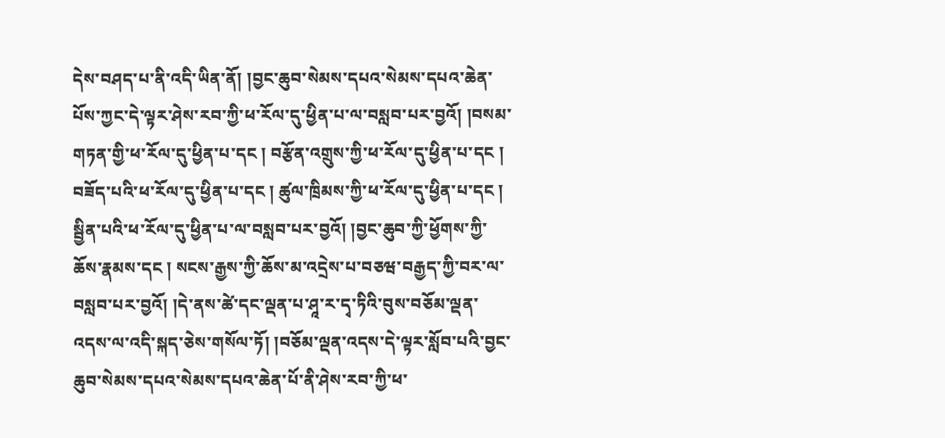དེས་བཤད་པ་ནི་འདི་ཡིན་ནོ། །བྱང་ཆུབ་སེམས་དཔའ་སེམས་དཔའ་ཆེན་པོས་ཀྱང་དེ་ལྟར་ཤེས་རབ་ཀྱི་ཕ་རོལ་དུ་ཕྱིན་པ་ལ་བསླབ་པར་བྱའོ། །བསམ་གཏན་གྱི་ཕ་རོལ་དུ་ཕྱིན་པ་དང ། བརྩོན་འགྲུས་ཀྱི་ཕ་རོལ་དུ་ཕྱིན་པ་དང ། བཟོད་པའི་ཕ་རོལ་དུ་ཕྱིན་པ་དང ། ཚུལ་ཁྲིམས་ཀྱི་ཕ་རོལ་དུ་ཕྱིན་པ་དང ། སྦྱིན་པའི་ཕ་རོལ་དུ་ཕྱིན་པ་ལ་བསླབ་པར་བྱའོ། །བྱང་ཆུབ་ཀྱི་ཕྱོགས་ཀྱི་ཆོས་རྣམས་དང ། སངས་རྒྱས་ཀྱི་ཆོས་མ་འདྲེས་པ་བཅཝ་བརྒྱད་ཀྱི་བར་ལ་བསླབ་པར་བྱའོ། །དེ་ནས་ཚེ་དང་ལྡན་པ་ཤཱ་ར་དྭ་ཏིའི་བུས་བཅོམ་ལྡན་འདས་ལ་འདི་སྐད་ཅེས་གསོལ་ཏོ། །བཅོམ་ལྡན་འདས་དེ་ལྟར་སློབ་པའི་བྱང་ཆུབ་སེམས་དཔའ་སེམས་དཔའ་ཆེན་པོ་ནི་ཤེས་རབ་ཀྱི་ཕ་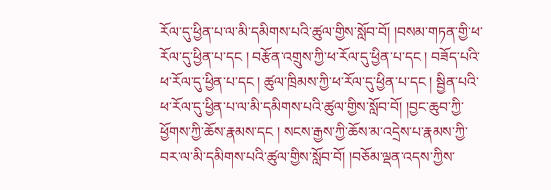རོལ་དུ་ཕྱིན་པ་ལ་མི་དམིགས་པའི་ཚུལ་གྱིས་སློབ་བོ། །བསམ་གཏན་གྱི་ཕ་རོལ་དུ་ཕྱིན་པ་དང ། བརྩོན་འགྲུས་ཀྱི་ཕ་རོལ་དུ་ཕྱིན་པ་དང ། བཟོད་པའི་ཕ་རོལ་དུ་ཕྱིན་པ་དང ། ཚུལ་ཁྲིམས་ཀྱི་ཕ་རོལ་དུ་ཕྱིན་པ་དང ། སྦྱིན་པའི་ཕ་རོལ་དུ་ཕྱིན་པ་ལ་མི་དམིགས་པའི་ཚུལ་གྱིས་སློབ་བོ། །བྱང་ཆུབ་ཀྱི་ཕྱོགས་ཀྱི་ཆོས་རྣམས་དང ། སངས་རྒྱས་ཀྱི་ཆོས་མ་འདྲེས་པ་རྣམས་ཀྱི་བར་ལ་མི་དམིགས་པའི་ཚུལ་གྱིས་སློབ་བོ། །བཅོམ་ལྡན་འདས་ཀྱིས་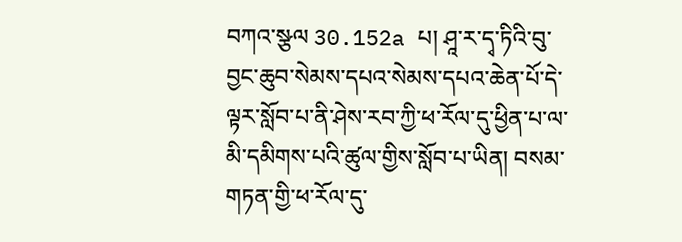བཀའ་སྩལ 30.152a པ། ཤཱ་ར་དྭ་ཏིའི་བུ་བྱང་ཆུབ་སེམས་དཔའ་སེམས་དཔའ་ཆེན་པོ་དེ་ལྟར་སློབ་པ་ནི་ཤེས་རབ་ཀྱི་ཕ་རོལ་དུ་ཕྱིན་པ་ལ་མི་དམིགས་པའི་ཚུལ་གྱིས་སློབ་པ་ཡིན། བསམ་གཏན་གྱི་ཕ་རོལ་དུ་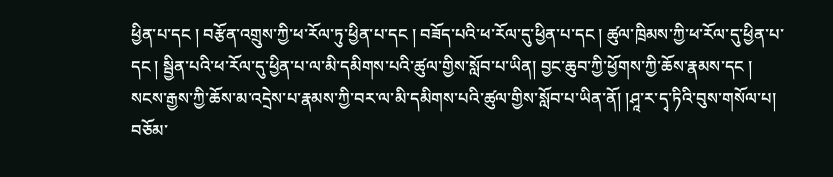ཕྱིན་པ་དང ། བརྩོན་འགྲུས་ཀྱི་ཕ་རོལ་ཏུ་ཕྱིན་པ་དང ། བཟོད་པའི་ཕ་རོལ་དུ་ཕྱིན་པ་དང ། ཚུལ་ཁྲིམས་ཀྱི་ཕ་རོལ་དུ་ཕྱིན་པ་དང ། སྦྱིན་པའི་ཕ་རོལ་དུ་ཕྱིན་པ་ལ་མི་དམིགས་པའི་ཚུལ་གྱིས་སློབ་པ་ཡིན། བྱང་ཆུབ་ཀྱི་ཕྱོགས་ཀྱི་ཆོས་རྣམས་དང ། སངས་རྒྱས་ཀྱི་ཆོས་མ་འདྲེས་པ་རྣམས་ཀྱི་བར་ལ་མི་དམིགས་པའི་ཚུལ་གྱིས་སློབ་པ་ཡིན་ནོ། །ཤཱ་ར་དྭ་ཏིའི་བུས་གསོལ་པ། བཅོམ་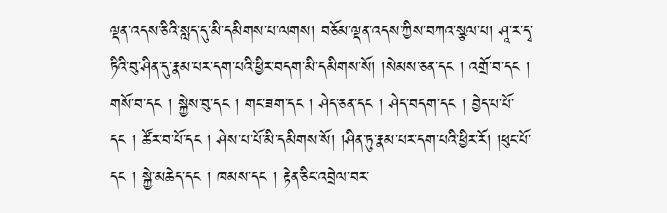ལྡན་འདས་ཅིའི་སླད་དུ་མི་དམིགས་པ་ལགས། བཅོམ་ལྡན་འདས་ཀྱིས་བཀའ་སྩལ་པ། ཤཱ་ར་དྭ་ཏིའི་བུ་ཤིན་དུ་རྣམ་པར་དག་པའི་ཕྱིར་བདག་མི་དམིགས་སོ། །སེམས་ཅན་དང ། འགྲོ་བ་དང ། གསོ་བ་དང ། སྐྱེས་བུ་དང ། གང་ཟག་དང ། ཤེད་ཅན་དང ། ཤེད་བདག་དང ། བྱེད་པ་པོ་དང ། ཚོར་བ་པོ་དང ། ཤེས་པ་པོ་མི་དམིགས་སོ། །ཤིན་ཏུ་རྣམ་པར་དག་པའི་ཕྱིར་རོ། །ཕུང་པོ་དང ། སྐྱེ་མཆེད་དང ། ཁམས་དང ། རྟེན་ཅིང་འབྲེལ་བར་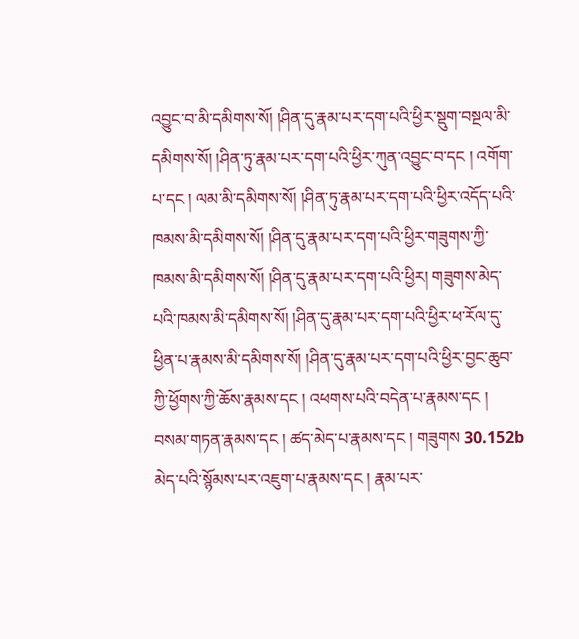འབྱུང་བ་མི་དམིགས་སོ། །ཤིན་དུ་རྣམ་པར་དག་པའི་ཕྱིར་སྡུག་བསྔལ་མི་དམིགས་སོ། །ཤིན་ཏུ་རྣམ་པར་དག་པའི་ཕྱིར་ཀུན་འབྱུང་བ་དང ། འགོག་པ་དང ། ལམ་མི་དམིགས་སོ། །ཤིན་ཏུ་རྣམ་པར་དག་པའི་ཕྱིར་འདོད་པའི་ཁམས་མི་དམིགས་སོ། །ཤིན་དུ་རྣམ་པར་དག་པའི་ཕྱིར་གཟུགས་ཀྱི་ཁམས་མི་དམིགས་སོ། །ཤིན་དུ་རྣམ་པར་དག་པའི་ཕྱིར། གཟུགས་མེད་པའི་ཁམས་མི་དམིགས་སོ། །ཤིན་དུ་རྣམ་པར་དག་པའི་ཕྱིར་ཕ་རོལ་དུ་ཕྱིན་པ་རྣམས་མི་དམིགས་སོ། །ཤིན་དུ་རྣམ་པར་དག་པའི་ཕྱིར་བྱང་ཆུབ་ཀྱི་ཕྱོགས་ཀྱི་ཆོས་རྣམས་དང ། འཕགས་པའི་བདེན་པ་རྣམས་དང ། བསམ་གཏན་རྣམས་དང ། ཚད་མེད་པ་རྣམས་དང ། གཟུགས 30.152b མེད་པའི་སྙོམས་པར་འཇུག་པ་རྣམས་དང ། རྣམ་པར་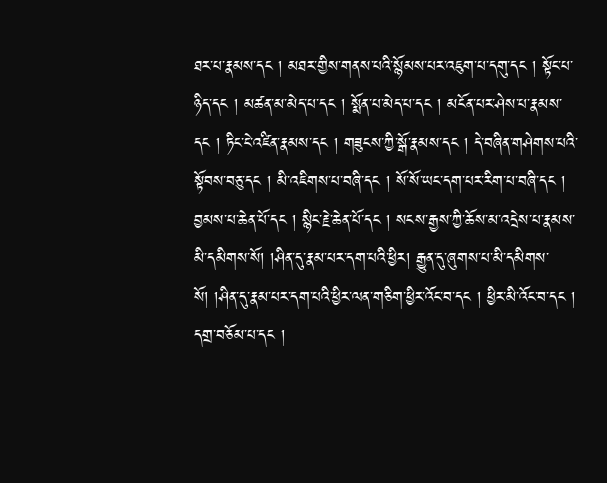ཐར་པ་རྣམས་དང ། མཐར་གྱིས་གནས་པའི་སྙོམས་པར་འཇུག་པ་དགུ་དང ། སྟོང་པ་ཉིད་དང ། མཚན་མ་མེད་པ་དང ། སྨོན་པ་མེད་པ་དང ། མངོན་པར་ཤེས་པ་རྣམས་དང ། ཏིང་ངེ་འཛིན་རྣམས་དང ། གཟུངས་ཀྱི་སྒོ་རྣམས་དང ། དེ་བཞིན་གཤེགས་པའི་སྟོབས་བཅུ་དང ། མི་འཇིགས་པ་བཞི་དང ། སོ་སོ་ཡང་དག་པར་རིག་པ་བཞི་དང ། བྱམས་པ་ཆེན་པོ་དང ། སྙིང་རྗེ་ཆེན་པོ་དང ། སངས་རྒྱས་ཀྱི་ཆོས་མ་འདྲེས་པ་རྣམས་མི་དམིགས་སོ། །ཤིན་དུ་རྣམ་པར་དག་པའི་ཕྱིར། རྒྱུན་དུ་ཞུགས་པ་མི་དམིགས་སོ། །ཤིན་དུ་རྣམ་པར་དག་པའི་ཕྱིར་ལན་གཅིག་ཕྱིར་འོང་བ་དང ། ཕྱིར་མི་འོང་བ་དང ། དགྲ་བཅོམ་པ་དང །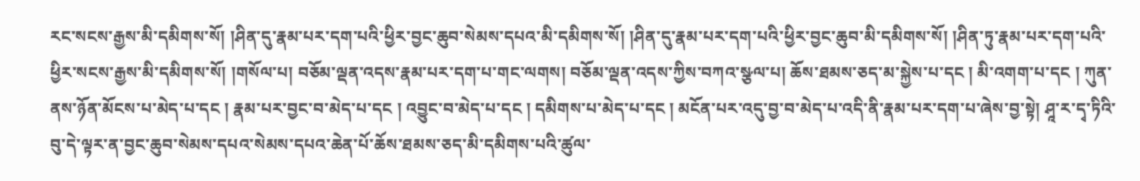རང་སངས་རྒྱས་མི་དམིགས་སོ། །ཤིན་དུ་རྣམ་པར་དག་པའི་ཕྱིར་བྱང་ཆུབ་སེམས་དཔའ་མི་དམིགས་སོ། །ཤིན་དུ་རྣམ་པར་དག་པའི་ཕྱིར་བྱང་ཆུབ་མི་དམིགས་སོ། །ཤིན་ཏུ་རྣམ་པར་དག་པའི་ཕྱིར་སངས་རྒྱས་མི་དམིགས་སོ། །གསོལ་པ། བཅོམ་ལྡན་འདས་རྣམ་པར་དག་པ་གང་ལགས། བཅོམ་ལྡན་འདས་ཀྱིས་བཀའ་སྩལ་པ། ཆོས་ཐམས་ཅད་མ་སྐྱེས་པ་དང ། མི་འགག་པ་དང ། ཀུན་ནས་ཉོན་མོངས་པ་མེད་པ་དང ། རྣམ་པར་བྱང་བ་མེད་པ་དང ། འབྱུང་བ་མེད་པ་དང ། དམིགས་པ་མེད་པ་དང ། མངོན་པར་འདུ་བྱ་བ་མེད་པ་འདི་ནི་རྣམ་པར་དག་པ་ཞེས་བྱ་སྟེ། ཤཱ་ར་དྭ་ཏིའི་བུ་དེ་ལྟར་ན་བྱང་ཆུབ་སེམས་དཔའ་སེམས་དཔའ་ཆེན་པོ་ཆོས་ཐམས་ཅད་མི་དམིགས་པའི་ཚུལ་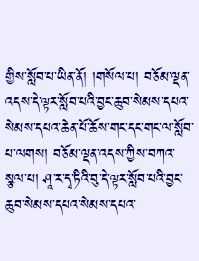གྱིས་སློབ་པ་ཡིན་ནོ། །གསོལ་པ། བཅོམ་ལྡན་འདས་དེ་ལྟར་སློབ་པའི་བྱང་ཆུབ་སེམས་དཔའ་སེམས་དཔའ་ཆེན་པོ་ཆོས་གང་དང་གང་ལ་སློབ་པ་ལགས། བཅོམ་ལྡན་འདས་ཀྱིས་བཀའ་སྩལ་པ། ཤཱ་ར་དྭ་ཏིའི་བུ་དེ་ལྟར་སློབ་པའི་བྱང་ཆུབ་སེམས་དཔའ་སེམས་དཔའ་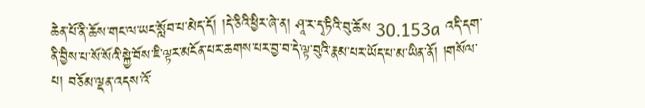ཆེན་པོ་ནི་ཆོས་གང་ལ་ཡང་སློབ་པ་མེད་དོ། །དེ་ཅིའི་ཕྱིར་ཞེ་ན། ཤཱ་ར་དྭ་ཏིའི་བུ་ཆོས 30.153a འདི་དག་ནི་བྱིས་པ་སོ་སོའི་སྐྱེ་བོས་ཇི་ལྟར་མངོན་པར་ཆགས་པར་བྱ་བ་དེ་ལྟ་བུའི་རྣམ་པར་ཡོད་པ་མ་ཡིན་ནོ། །གསོལ་པ། བཅོམ་ལྡན་འདས་འོ་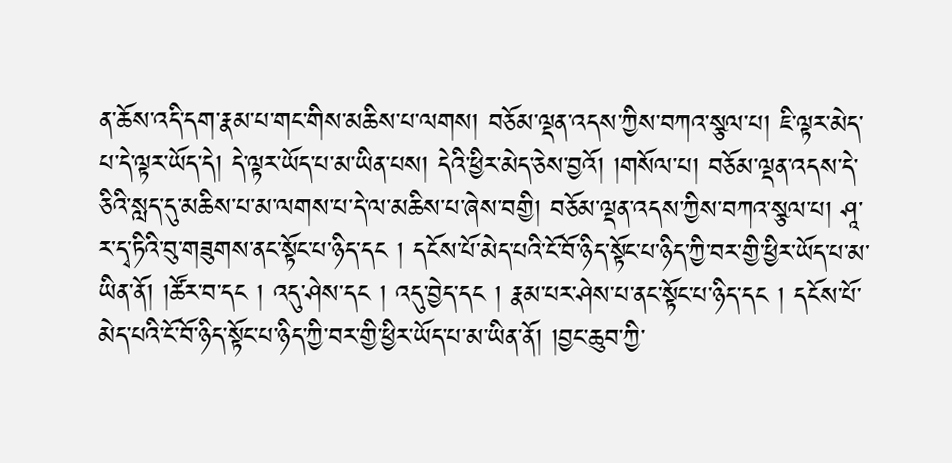ན་ཆོས་འདི་དག་རྣམ་པ་གང་གིས་མཆིས་པ་ལགས། བཅོམ་ལྡན་འདས་ཀྱིས་བཀའ་སྩལ་པ། ཇི་ལྟར་མེད་པ་དེ་ལྟར་ཡོད་དེ། དེ་ལྟར་ཡོད་པ་མ་ཡིན་པས། དེའི་ཕྱིར་མེད་ཅེས་བྱའོ། །གསོལ་པ། བཅོམ་ལྡན་འདས་དེ་ཅིའི་སླད་དུ་མཆིས་པ་མ་ལགས་པ་དེ་ལ་མཆིས་པ་ཞེས་བགྱི། བཅོམ་ལྡན་འདས་ཀྱིས་བཀའ་སྩལ་པ། ཤཱ་ར་དྭ་ཏིའི་བུ་གཟུགས་ནང་སྟོང་པ་ཉིད་དང ། དངོས་པོ་མེད་པའི་ངོ་བོ་ཉིད་སྟོང་པ་ཉིད་ཀྱི་བར་གྱི་ཕྱིར་ཡོད་པ་མ་ཡིན་ནོ། །ཚོར་བ་དང ། འདུ་ཤེས་དང ། འདུ་བྱེད་དང ། རྣམ་པར་ཤེས་པ་ནང་སྟོང་པ་ཉིད་དང ། དངོས་པོ་མེད་པའི་ངོ་བོ་ཉིད་སྟོང་པ་ཉིད་ཀྱི་བར་གྱི་ཕྱིར་ཡོད་པ་མ་ཡིན་ནོ། །བྱང་ཆུབ་ཀྱི་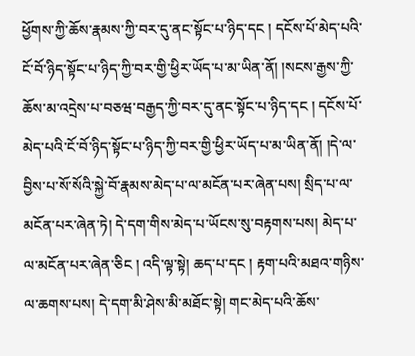ཕྱོགས་ཀྱི་ཆོས་རྣམས་ཀྱི་བར་དུ་ནང་སྟོང་པ་ཉིད་དང ། དངོས་པོ་མེད་པའི་ངོ་བོ་ཉིད་སྟོང་པ་ཉིད་ཀྱི་བར་གྱི་ཕྱིར་ཡོད་པ་མ་ཡིན་ནོ། །སངས་རྒྱས་ཀྱི་ཆོས་མ་འདྲེས་པ་བཅཝ་བརྒྱད་ཀྱི་བར་དུ་ནང་སྟོང་པ་ཉིད་དང ། དངོས་པོ་མེད་པའི་ངོ་བོ་ཉིད་སྟོང་པ་ཉིད་ཀྱི་བར་གྱི་ཕྱིར་ཡོད་པ་མ་ཡིན་ནོ། །དེ་ལ་བྱིས་པ་སོ་སོའི་སྐྱེ་བོ་རྣམས་མེད་པ་ལ་མངོན་པར་ཞེན་པས། སྲིད་པ་ལ་མངོན་པར་ཞེན་ཏེ། དེ་དག་གིས་མེད་པ་ཡོངས་སུ་བརྟགས་པས། མེད་པ་ལ་མངོན་པར་ཞེན་ཅིང ། འདི་ལྟ་སྟེ། ཆད་པ་དང ། རྟག་པའི་མཐའ་གཉིས་ལ་ཆགས་པས། དེ་དག་མི་ཤེས་མི་མཐོང་སྟེ། གང་མེད་པའི་ཆོས་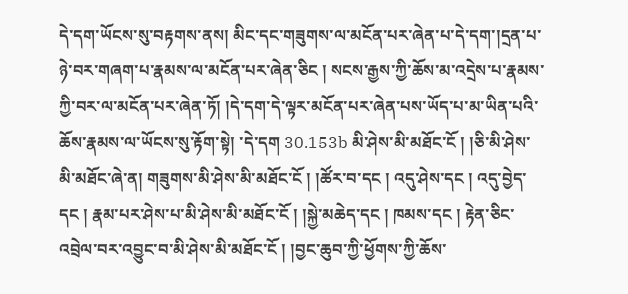དེ་དག་ཡོངས་སུ་བརྟགས་ནས། མིང་དང་གཟུགས་ལ་མངོན་པར་ཞེན་པ་དེ་དག་།དྲན་པ་ཉེ་བར་གཞག་པ་རྣམས་ལ་མངོན་པར་ཞེན་ཅིང ། སངས་རྒྱས་ཀྱི་ཆོས་མ་འདྲེས་པ་རྣམས་ཀྱི་བར་ལ་མངོན་པར་ཞེན་ཏོ། །དེ་དག་དེ་ལྟར་མངོན་པར་ཞེན་པས་ཡོད་པ་མ་ཡིན་པའི་ཆོས་རྣམས་ལ་ཡོངས་སུ་རྟོག་སྟེ། ་དེ་དག 30.153b མི་ཤེས་མི་མཐོང་ངོ ། །ཅི་མི་ཤེས་མི་མཐོང་ཞེ་ན། གཟུགས་མི་ཤེས་མི་མཐོང་ངོ ། །ཚོར་བ་དང ། འདུ་ཤེས་དང ། འདུ་བྱེད་དང ། རྣམ་པར་ཤེས་པ་མི་ཤེས་མི་མཐོང་ངོ ། །སྐྱེ་མཆེད་དང ། ཁམས་དང ། རྟེན་ཅིང་འབྲེལ་བར་འབྱུང་བ་མི་ཤེས་མི་མཐོང་ངོ ། །བྱང་ཆུབ་ཀྱི་ཕྱོགས་ཀྱི་ཆོས་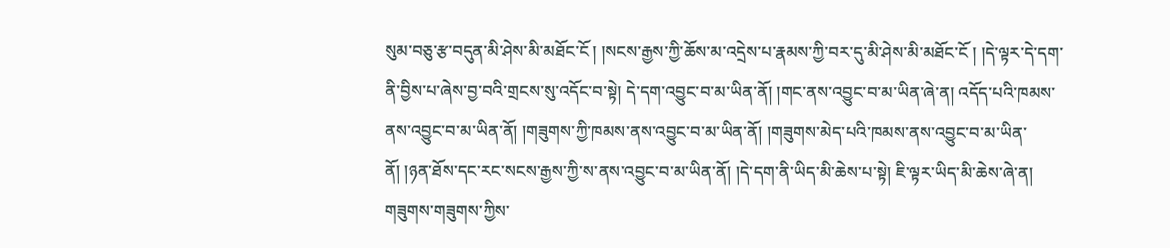སུམ་བཅུ་རྩ་བདུན་མི་ཤེས་མི་མཐོང་ངོ ། །སངས་རྒྱས་ཀྱི་ཆོས་མ་འདྲེས་པ་རྣམས་ཀྱི་བར་དུ་མི་ཤེས་མི་མཐོང་ངོ ། །དེ་ལྟར་དེ་དག་ནི་བྱིས་པ་ཞེས་བྱ་བའི་གྲངས་སུ་འདོང་བ་སྟེ། དེ་དག་འབྱུང་བ་མ་ཡིན་ནོ། །གང་ནས་འབྱུང་བ་མ་ཡིན་ཞེ་ན། འདོད་པའི་ཁམས་ནས་འབྱུང་བ་མ་ཡིན་ནོ། །གཟུགས་ཀྱི་ཁམས་ནས་འབྱུང་བ་མ་ཡིན་ནོ། །གཟུགས་མེད་པའི་ཁམས་ནས་འབྱུང་བ་མ་ཡིན་ནོ། །ཉན་ཐོས་དང་རང་སངས་རྒྱས་ཀྱི་ས་ནས་འབྱུང་བ་མ་ཡིན་ནོ། །དེ་དག་ནི་ཡིད་མི་ཆེས་པ་སྟེ། ཇི་ལྟར་ཡིད་མི་ཆེས་ཞེ་ན། གཟུགས་གཟུགས་ཀྱིས་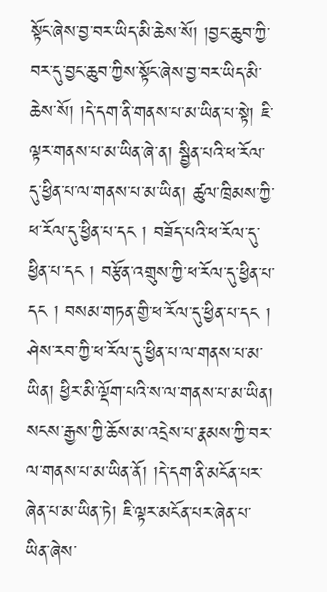སྟོང་ཞེས་བྱ་བར་ཡིད་མི་ཆེས་སོ། །བྱང་ཆུབ་ཀྱི་བར་དུ་བྱང་ཆུབ་ཀྱིས་སྟོང་ཞེས་བྱ་བར་ཡིད་མི་ཆེས་སོ། །དེ་དག་ནི་གནས་པ་མ་ཡིན་པ་སྟེ། ཇི་ལྟར་གནས་པ་མ་ཡིན་ཞེ་ན། སྦྱིན་པའི་ཕ་རོལ་དུ་ཕྱིན་པ་ལ་གནས་པ་མ་ཡིན། ཚུལ་ཁྲིམས་ཀྱི་ཕ་རོལ་དུ་ཕྱིན་པ་དང ། བཟོད་པའི་ཕ་རོལ་དུ་ཕྱིན་པ་དང ། བརྩོན་འགྲུས་ཀྱི་ཕ་རོལ་དུ་ཕྱིན་པ་དང ། བསམ་གཏན་གྱི་ཕ་རོལ་དུ་ཕྱིན་པ་དང ། ཤེས་རབ་ཀྱི་ཕ་རོལ་དུ་ཕྱིན་པ་ལ་གནས་པ་མ་ཡིན། ཕྱིར་མི་ལྡོག་པའི་ས་ལ་གནས་པ་མ་ཡིན། སངས་རྒྱས་ཀྱི་ཆོས་མ་འདྲེས་པ་རྣམས་ཀྱི་བར་ལ་གནས་པ་མ་ཡིན་ནོ། །དེ་དག་ནི་མངོན་པར་ཞེན་པ་མ་ཡིན་ཏེ། ཇི་ལྟར་མངོན་པར་ཞེན་པ་ཡིན་ཞེས་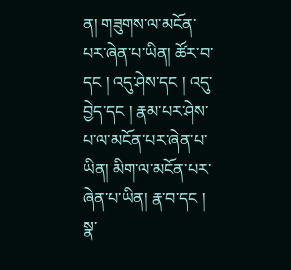ན། གཟུགས་ལ་མངོན་པར་ཞེན་པ་ཡིན། ཚོར་བ་དང ། འདུ་ཤེས་དང ། འདུ་བྱེད་དང ། རྣམ་པར་ཤེས་པ་ལ་མངོན་པར་ཞེན་པ་ཡིན། མིག་ལ་མངོན་པར་ཞེན་པ་ཡིན། རྣ་བ་དང ། སྣ་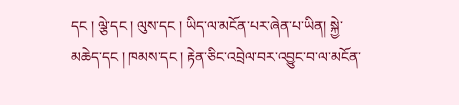དང ། ལྕེ་དང ། ལུས་དང ། ཡིད་ལ་མངོན་པར་ཞེན་པ་ཡིན། སྐྱེ་མཆེད་དང ། ཁམས་དང ། རྟེན་ཅིང་འབྲེལ་བར་འབྱུང་བ་ལ་མངོན་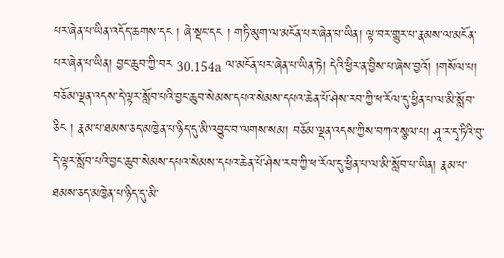པར་ཞེན་པ་ཡིན་འདོད་ཆགས་དང ། ཞེ་སྡང་དང ། གཏི་མུག་ལ་མངོན་པར་ཞེན་པ་ཡིན། ལྟ་བར་གྱུར་པ་རྣམས་ལ་མངོན་པར་ཞེན་པ་ཡིན། བྱང་ཆུབ་ཀྱི་བར 30.154a ལ་མངོན་པར་ཞེན་པ་ཡིན་ཏེ། དེའི་ཕྱིར་ན་བྱིས་པ་ཞེས་བྱའོ། །གསོལ་པ། བཅོམ་ལྡན་འདས་དེ་ལྟར་སློབ་པའི་བྱང་ཆུབ་སེམས་དཔའ་སེམས་དཔའ་ཆེན་པོ་ཤེས་རབ་ཀྱི་ཕ་རོལ་དུ་ཕྱིན་པ་ལ་མི་སློབ་ཅིང ། རྣམ་པ་ཐམས་ཅད་མཁྱེན་པ་ཉིད་དུ་མི་འབྱུང་བ་ལགས་སམ། བཅོམ་ལྡན་འདས་ཀྱིས་བཀའ་སྩལ་པ། ཤཱ་ར་དྭ་ཏིའི་བུ་དེ་ལྟར་སློབ་པའི་བྱང་ཆུབ་སེམས་དཔའ་སེམས་དཔའ་ཆེན་པོ་ཤེས་རབ་ཀྱི་ཕ་རོལ་དུ་ཕྱིན་པ་ལ་མི་སློབ་པ་ཡིན། རྣམ་པ་ཐམས་ཅད་མཁྱེན་པ་ཉིད་དུ་མི་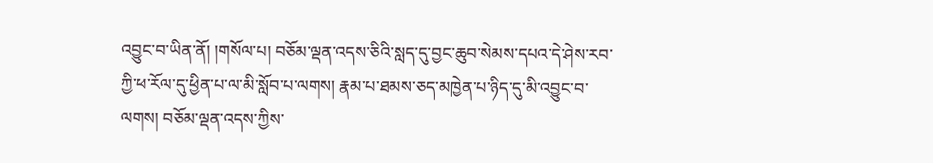འབྱུང་བ་ཡིན་ནོ། །གསོལ་པ། བཅོམ་ལྡན་འདས་ཅིའི་སླད་དུ་བྱང་ཆུབ་སེམས་དཔའ་དེ་ཤེས་རབ་ཀྱི་ཕ་རོལ་དུ་ཕྱིན་པ་ལ་མི་སློབ་པ་ལགས། རྣམ་པ་ཐམས་ཅད་མཁྱེན་པ་ཉིད་དུ་མི་འབྱུང་བ་ལགས། བཅོམ་ལྡན་འདས་ཀྱིས་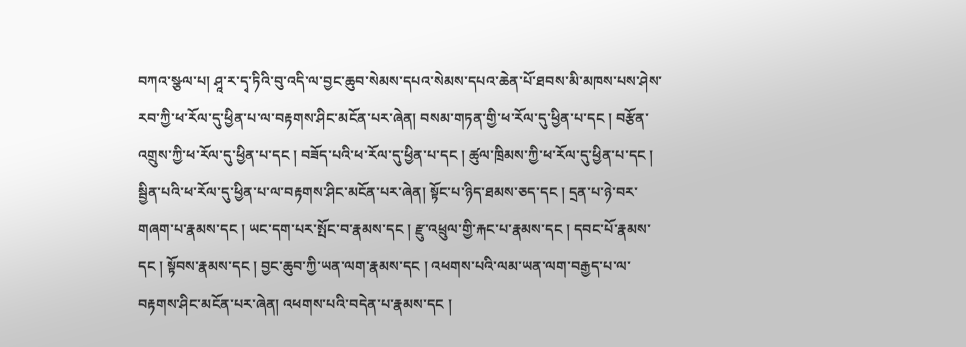བཀའ་སྩལ་པ། ཤཱ་ར་དྭ་ཏིའི་བུ་འདི་ལ་བྱང་ཆུབ་སེམས་དཔའ་སེམས་དཔའ་ཆེན་པོ་ཐབས་མི་མཁས་པས་ཤེས་རབ་ཀྱི་ཕ་རོལ་དུ་ཕྱིན་པ་ལ་བརྟགས་ཤིང་མངོན་པར་ཞེན། བསམ་གཏན་གྱི་ཕ་རོལ་དུ་ཕྱིན་པ་དང ། བརྩོན་འགྲུས་ཀྱི་ཕ་རོལ་དུ་ཕྱིན་པ་དང ། བཟོད་པའི་ཕ་རོལ་དུ་ཕྱིན་པ་དང ། ཚུལ་ཁྲིམས་ཀྱི་ཕ་རོལ་དུ་ཕྱིན་པ་དང ། སྦྱིན་པའི་ཕ་རོལ་དུ་ཕྱིན་པ་ལ་བརྟགས་ཤིང་མངོན་པར་ཞེན། སྟོང་པ་ཉིད་ཐམས་ཅད་དང ། དྲན་པ་ཉེ་བར་གཞག་པ་རྣམས་དང ། ཡང་དག་པར་སྤོང་བ་རྣམས་དང ། རྫུ་འཕྲུལ་གྱི་རྐང་པ་རྣམས་དང ། དབང་པོ་རྣམས་དང ། སྟོབས་རྣམས་དང ། བྱང་ཆུབ་ཀྱི་ཡན་ལག་རྣམས་དང ། འཕགས་པའི་ལམ་ཡན་ལག་བརྒྱད་པ་ལ་བརྟགས་ཤིང་མངོན་པར་ཞེན། འཕགས་པའི་བདེན་པ་རྣམས་དང །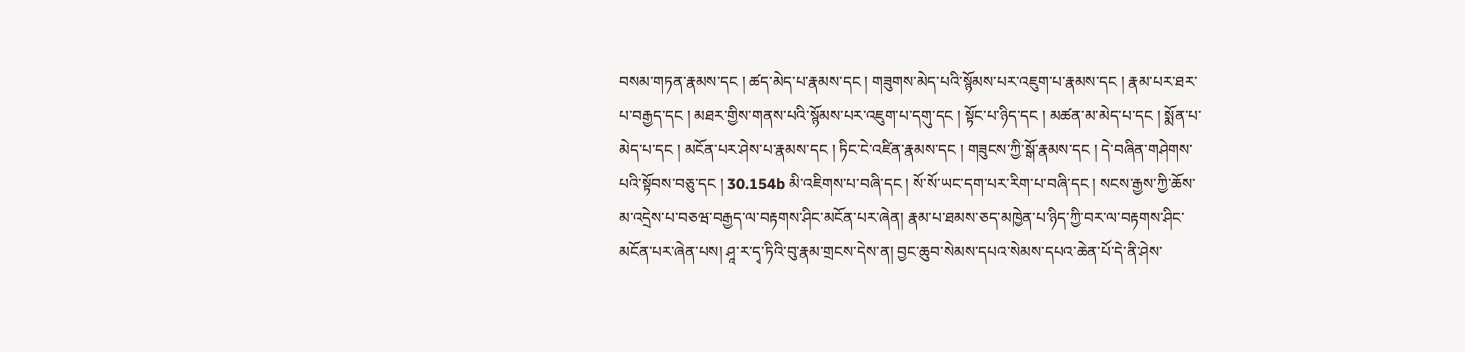བསམ་གཏན་རྣམས་དང ། ཚད་མེད་པ་རྣམས་དང ། གཟུགས་མེད་པའི་སྙོམས་པར་འཇུག་པ་རྣམས་དང ། རྣམ་པར་ཐར་པ་བརྒྱད་དང ། མཐར་གྱིས་གནས་པའི་སྙོམས་པར་འཇུག་པ་དགུ་དང ། སྟོང་པ་ཉིད་དང ། མཚན་མ་མེད་པ་དང ། སྨོན་པ་མེད་པ་དང ། མངོན་པར་ཤེས་པ་རྣམས་དང ། ཏིང་ངེ་འཛིན་རྣམས་དང ། གཟུངས་ཀྱི་སྒོ་རྣམས་དང ། དེ་བཞིན་གཤེགས་པའི་སྟོབས་བཅུ་དང ། 30.154b མི་འཇིགས་པ་བཞི་དང ། སོ་སོ་ཡང་དག་པར་རིག་པ་བཞི་དང ། སངས་རྒྱས་ཀྱི་ཆོས་མ་འདྲེས་པ་བཅཝ་བརྒྱད་ལ་བརྟགས་ཤིང་མངོན་པར་ཞེན། རྣམ་པ་ཐམས་ཅད་མཁྱེན་པ་ཉིད་ཀྱི་བར་ལ་བརྟགས་ཤིང་མངོན་པར་ཞེན་པས། ཤཱ་ར་དྭ་ཏིའི་བུ་རྣམ་གྲངས་དེས་ན། བྱང་ཆུབ་སེམས་དཔའ་སེམས་དཔའ་ཆེན་པོ་དེ་ནི་ཤེས་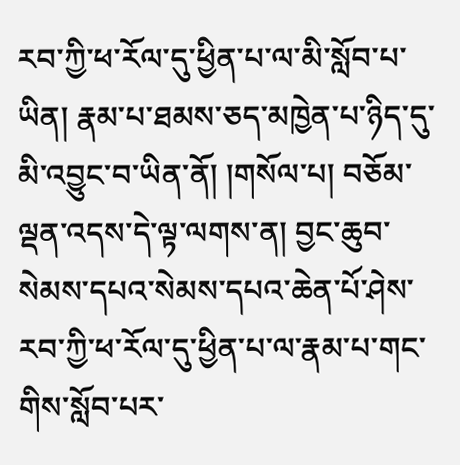རབ་ཀྱི་ཕ་རོལ་དུ་ཕྱིན་པ་ལ་མི་སློབ་པ་ཡིན། རྣམ་པ་ཐམས་ཅད་མཁྱེན་པ་ཉིད་དུ་མི་འབྱུང་བ་ཡིན་ནོ། །གསོལ་པ། བཅོམ་ལྡན་འདས་དེ་ལྟ་ལགས་ན། བྱང་ཆུབ་སེམས་དཔའ་སེམས་དཔའ་ཆེན་པོ་ཤེས་རབ་ཀྱི་ཕ་རོལ་དུ་ཕྱིན་པ་ལ་རྣམ་པ་གང་གིས་སློབ་པར་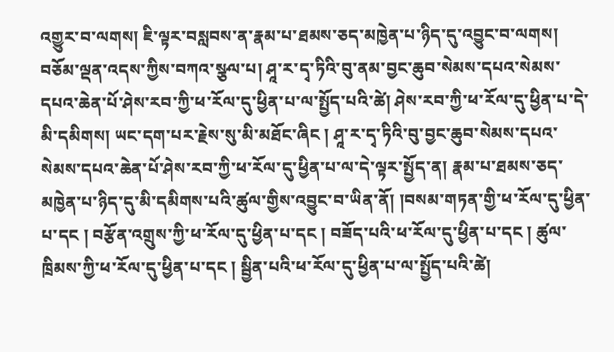འགྱུར་བ་ལགས། ཇི་ལྟར་བསླབས་ན་རྣམ་པ་ཐམས་ཅད་མཁྱེན་པ་ཉིད་དུ་འབྱུང་བ་ལགས། བཅོམ་ལྡན་འདས་ཀྱིས་བཀའ་སྩལ་པ། ཤཱ་ར་དྭ་ཏིའི་བུ་ནམ་བྱང་ཆུབ་སེམས་དཔའ་སེམས་དཔའ་ཆེན་པོ་ཤེས་རབ་ཀྱི་ཕ་རོལ་དུ་ཕྱིན་པ་ལ་སྤྱོད་པའི་ཚེ། ཤེས་རབ་ཀྱི་ཕ་རོལ་དུ་ཕྱིན་པ་དེ་མི་དམིགས། ཡང་དག་པར་རྗེས་སུ་མི་མཐོང་ཞིང ། ཤཱ་ར་དྭ་ཏིའི་བུ་བྱང་ཆུབ་སེམས་དཔའ་སེམས་དཔའ་ཆེན་པོ་ཤེས་རབ་ཀྱི་ཕ་རོལ་དུ་ཕྱིན་པ་ལ་དེ་ལྟར་སྤྱོད་ན། རྣམ་པ་ཐམས་ཅད་མཁྱེན་པ་ཉིད་དུ་མི་དམིགས་པའི་ཚུལ་གྱིས་འབྱུང་བ་ཡིན་ནོ། །བསམ་གཏན་གྱི་ཕ་རོལ་དུ་ཕྱིན་པ་དང ། བརྩོན་འགྲུས་ཀྱི་ཕ་རོལ་དུ་ཕྱིན་པ་དང ། བཟོད་པའི་ཕ་རོལ་དུ་ཕྱིན་པ་དང ། ཚུལ་ཁྲིམས་ཀྱི་ཕ་རོལ་དུ་ཕྱིན་པ་དང ། སྦྱིན་པའི་ཕ་རོལ་དུ་ཕྱིན་པ་ལ་སྤྱོད་པའི་ཚེ།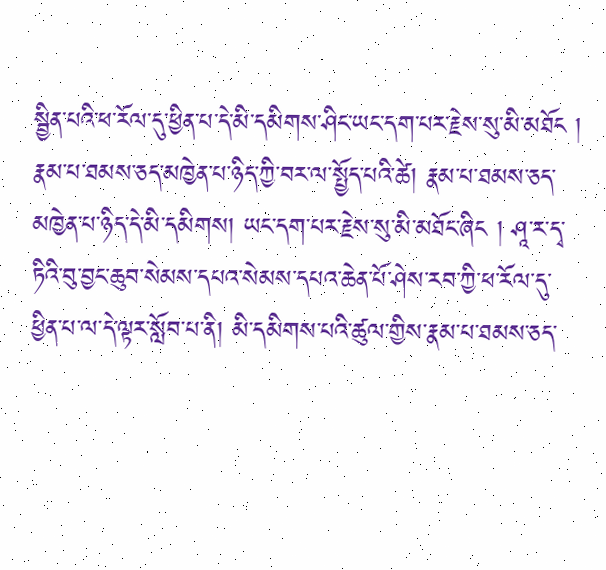སྦྱིན་པའི་ཕ་རོལ་དུ་ཕྱིན་པ་དེ་མི་དམིགས་ཤིང་ཡང་དག་པར་རྗེས་སུ་མི་མཐོང ། རྣམ་པ་ཐམས་ཅད་མཁྱེན་པ་ཉིད་ཀྱི་བར་ལ་སྤྱོད་པའི་ཚེ། རྣམ་པ་ཐམས་ཅད་མཁྱེན་པ་ཉིད་དེ་མི་དམིགས། ཡང་དག་པར་རྗེས་སུ་མི་མཐོང་ཞིང ། ཤཱ་ར་དྭ་ཏིའི་བུ་བྱང་ཆུབ་སེམས་དཔའ་སེམས་དཔའ་ཆེན་པོ་ཤེས་རབ་ཀྱི་ཕ་རོལ་དུ་ཕྱིན་པ་ལ་དེ་ལྟར་སློབ་པ་ནི། མི་དམིགས་པའི་ཚུལ་གྱིས་རྣམ་པ་ཐམས་ཅད་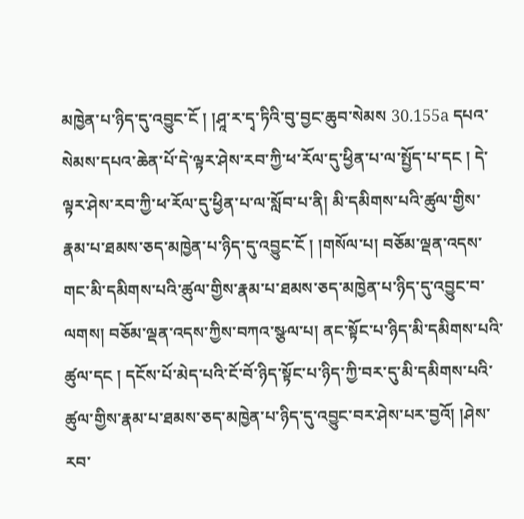མཁྱེན་པ་ཉིད་དུ་འབྱུང་ངོ ། །ཤཱ་ར་དྭ་ཏིའི་བུ་བྱང་ཆུབ་སེམས 30.155a དཔའ་སེམས་དཔའ་ཆེན་པོ་དེ་ལྟར་ཤེས་རབ་ཀྱི་ཕ་རོལ་དུ་ཕྱིན་པ་ལ་སྤྱོད་པ་དང ། དེ་ལྟར་ཤེས་རབ་ཀྱི་ཕ་རོལ་དུ་ཕྱིན་པ་ལ་སློབ་པ་ནི། མི་དམིགས་པའི་ཚུལ་གྱིས་རྣམ་པ་ཐམས་ཅད་མཁྱེན་པ་ཉིད་དུ་འབྱུང་ངོ ། །གསོལ་པ། བཅོམ་ལྡན་འདས་གང་མི་དམིགས་པའི་ཚུལ་གྱིས་རྣམ་པ་ཐམས་ཅད་མཁྱེན་པ་ཉིད་དུ་འབྱུང་བ་ལགས། བཅོམ་ལྡན་འདས་ཀྱིས་བཀའ་སྩལ་པ། ནང་སྟོང་པ་ཉིད་མི་དམིགས་པའི་ཚུལ་དང ། དངོས་པོ་མེད་པའི་ངོ་བོ་ཉིད་སྟོང་པ་ཉིད་ཀྱི་བར་དུ་མི་དམིགས་པའི་ཚུལ་གྱིས་རྣམ་པ་ཐམས་ཅད་མཁྱེན་པ་ཉིད་དུ་འབྱུང་བར་ཤེས་པར་བྱའོ། །ཤེས་རབ་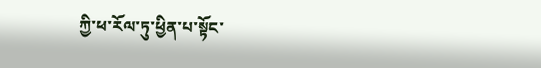ཀྱི་ཕ་རོལ་ཏུ་ཕྱིན་པ་སྟོང་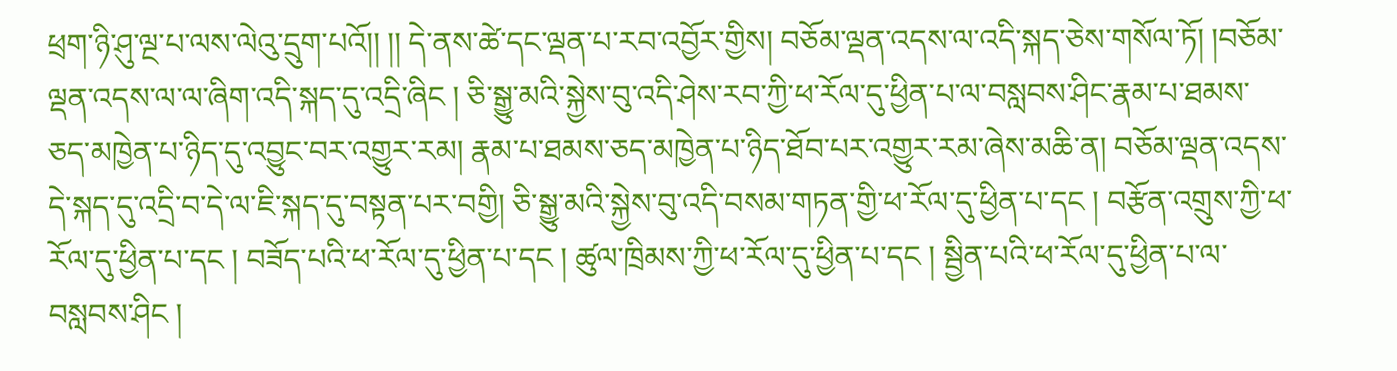ཕྲག་ཉི་ཤུ་ལྔ་པ་ལས་ལེའུ་དྲུག་པའོ།། །། དེ་ནས་ཚེ་དང་ལྡན་པ་རབ་འབྱོར་གྱིས། བཅོམ་ལྡན་འདས་ལ་འདི་སྐད་ཅེས་གསོལ་ཏོ། །བཅོམ་ལྡན་འདས་ལ་ལ་ཞིག་འདི་སྐད་དུ་འདྲི་ཞིང ། ཅི་སྒྱུ་མའི་སྐྱེས་བུ་འདི་ཤེས་རབ་ཀྱི་ཕ་རོལ་དུ་ཕྱིན་པ་ལ་བསླབས་ཤིང་རྣམ་པ་ཐམས་ཅད་མཁྱེན་པ་ཉིད་དུ་འབྱུང་བར་འགྱུར་རམ། རྣམ་པ་ཐམས་ཅད་མཁྱེན་པ་ཉིད་ཐོབ་པར་འགྱུར་རམ་ཞེས་མཆི་ན། བཅོམ་ལྡན་འདས་དེ་སྐད་དུ་འདྲི་བ་དེ་ལ་ཇི་སྐད་དུ་བསྟན་པར་བགྱི། ཅི་སྒྱུ་མའི་སྐྱེས་བུ་འདི་བསམ་གཏན་གྱི་ཕ་རོལ་དུ་ཕྱིན་པ་དང ། བརྩོན་འགྲུས་ཀྱི་ཕ་རོལ་དུ་ཕྱིན་པ་དང ། བཟོད་པའི་ཕ་རོལ་དུ་ཕྱིན་པ་དང ། ཚུལ་ཁྲིམས་ཀྱི་ཕ་རོལ་དུ་ཕྱིན་པ་དང ། སྦྱིན་པའི་ཕ་རོལ་དུ་ཕྱིན་པ་ལ་བསླབས་ཤིང །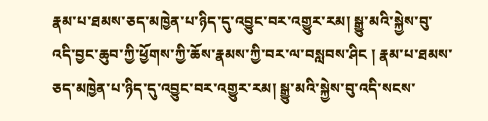རྣམ་པ་ཐམས་ཅད་མཁྱེན་པ་ཉིད་དུ་འབྱུང་བར་འགྱུར་རམ། སྒྱུ་མའི་སྐྱེས་བུ་འདི་བྱང་ཆུབ་ཀྱི་ཕྱོགས་ཀྱི་ཆོས་རྣམས་ཀྱི་བར་ལ་བསླབས་ཤིང ། རྣམ་པ་ཐམས་ཅད་མཁྱེན་པ་ཉིད་དུ་འབྱུང་བར་འགྱུར་རམ། སྒྱུ་མའི་སྐྱེས་བུ་འདི་སངས་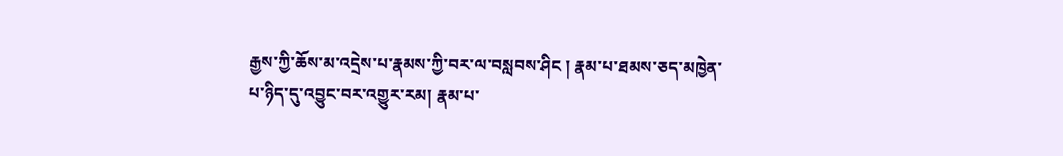རྒྱས་ཀྱི་ཆོས་མ་འདྲེས་པ་རྣམས་ཀྱི་བར་ལ་བསླབས་ཤིང ། རྣམ་པ་ཐམས་ཅད་མཁྱེན་པ་ཉིད་དུ་འབྱུང་བར་འགྱུར་རམ། རྣམ་པ་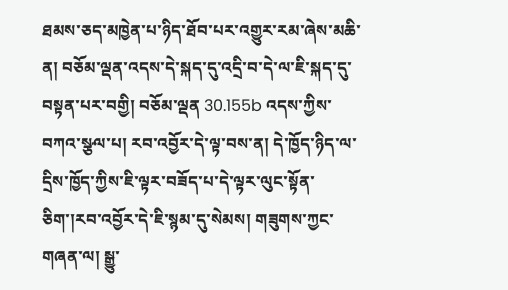ཐམས་ཅད་མཁྱེན་པ་ཉིད་ཐོབ་པར་འགྱུར་རམ་ཞེས་མཆི་ན། བཅོམ་ལྡན་འདས་དེ་སྐད་དུ་འདྲི་བ་དེ་ལ་ཇི་སྐད་དུ་བསྟན་པར་བགྱི། བཅོམ་ལྡན 30.155b འདས་ཀྱིས་བཀའ་སྩལ་པ། རབ་འབྱོར་དེ་ལྟ་བས་ན། དེ་ཁྱོད་ཉིད་ལ་དྲིས་ཁྱོད་ཀྱིས་ཇི་ལྟར་བཟོད་པ་དེ་ལྟར་ལུང་སྟོན་ཅིག་།རབ་འབྱོར་དེ་ཇི་སྙམ་དུ་སེམས། གཟུགས་ཀྱང་གཞན་ལ། སྒྱུ་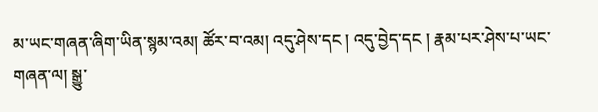མ་ཡང་གཞན་ཞིག་ཡིན་སྙམ་འམ། ཚོར་བ་འམ། འདུ་ཤེས་དང ། འདུ་བྱེད་དང ། རྣམ་པར་ཤེས་པ་ཡང་གཞན་ལ། སྒྱུ་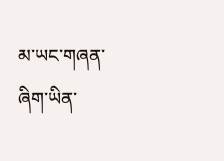མ་ཡང་གཞན་ཞིག་ཡིན་